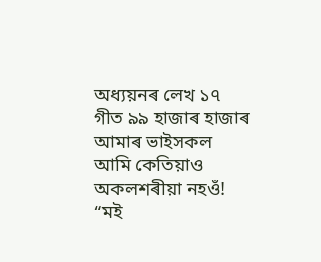অধ্যয়নৰ লেখ ১৭
গীত ৯৯ হাজাৰ হাজাৰ আমাৰ ভাইসকল
আমি কেতিয়াও অকলশৰীয়া নহওঁ!
“মই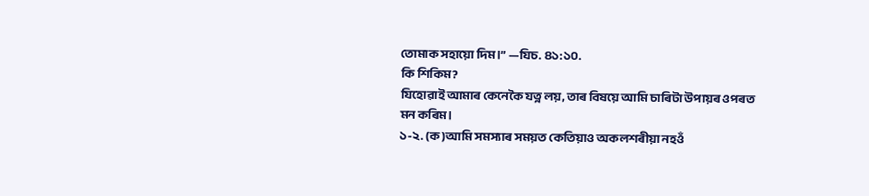তোমাক সহায়ো দিম।” —যিচ. ৪১:১০.
কি শিকিম?
যিহোৱাই আমাৰ কেনেকৈ যত্ন লয়, তাৰ বিষয়ে আমি চাৰিটা উপায়ৰ ওপৰত মন কৰিম।
১-২. (ক)আমি সমস্যাৰ সময়ত কেতিয়াও অকলশৰীয়া নহওঁ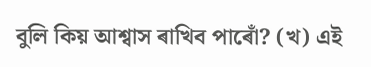বুলি কিয় আশ্বাস ৰাখিব পাৰোঁ? (খ) এই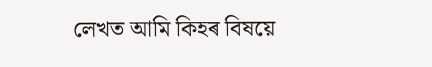লেখত আমি কিহৰ বিষয়ে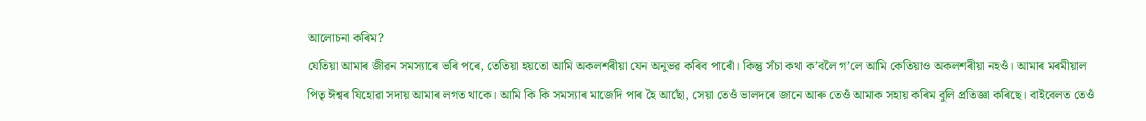আলোচনা কৰিম?
যেতিয়া আমাৰ জীৱন সমস্যাৰে ভৰি পৰে, তেতিয়া হয়তো আমি অকলশৰীয়া যেন অনুভৱ কৰিব পাৰোঁ। কিন্তু সঁচা কথা কʼবলৈ গʼলে আমি কেতিয়াও অকলশৰীয়া নহওঁ। আমাৰ মৰমীয়াল পিতৃ ঈশ্বৰ যিহোৱা সদায় আমাৰ লগত থাকে। আমি কি কি সমস্যাৰ মাজেদি পাৰ হৈ আছোঁ, সেয়া তেওঁ ভালদৰে জানে আৰু তেওঁ আমাক সহায় কৰিম বুলি প্ৰতিজ্ঞা কৰিছে। বাইবেলত তেওঁ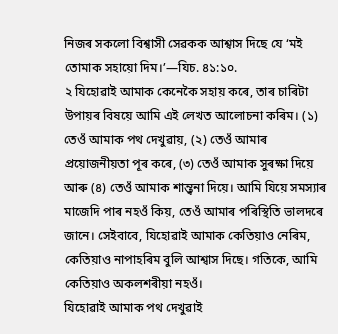নিজৰ সকলো বিশ্বাসী সেৱকক আশ্বাস দিছে যে ‘মই তোমাক সহায়ো দিম।’—যিচ. ৪১:১০.
২ যিহোৱাই আমাক কেনেকৈ সহায় কৰে, তাৰ চাৰিটা উপায়ৰ বিষয়ে আমি এই লেখত আলোচনা কৰিম। (১) তেওঁ আমাক পথ দেখুৱায়, (২) তেওঁ আমাৰ প্ৰয়োজনীয়তা পূৰ কৰে, (৩) তেওঁ আমাক সুৰক্ষা দিয়ে আৰু (৪) তেওঁ আমাক শান্ত্বনা দিয়ে। আমি যিয়ে সমস্যাৰ মাজেদি পাৰ নহওঁ কিয়, তেওঁ আমাৰ পৰিস্থিতি ভালদৰে জানে। সেইবাবে, যিহোৱাই আমাক কেতিয়াও নেৰিম, কেতিয়াও নাপাহৰিম বুলি আশ্বাস দিছে। গতিকে, আমি কেতিয়াও অকলশৰীয়া নহওঁ।
যিহোৱাই আমাক পথ দেখুৱাই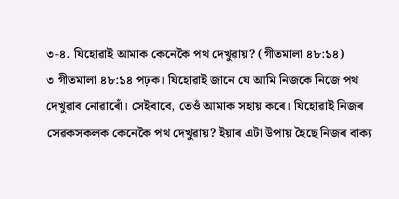৩-৪. যিহোৱাই আমাক কেনেকৈ পথ দেখুৱায়? (গীতমালা ৪৮:১৪)
৩ গীতমালা ৪৮:১৪ পঢ়ক। যিহোৱাই জানে যে আমি নিজকে নিজে পথ দেখুৱাব নোৱাৰোঁ। সেইবাবে, তেওঁ আমাক সহায় কৰে। যিহোৱাই নিজৰ সেৱকসকলক কেনেকৈ পথ দেখুৱায়? ইয়াৰ এটা উপায় হৈছে নিজৰ বাক্য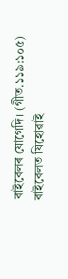বাইবেলৰ যোগেদি। (গীত.১১৯:১০৫) বাইবেলত যিহোৱাই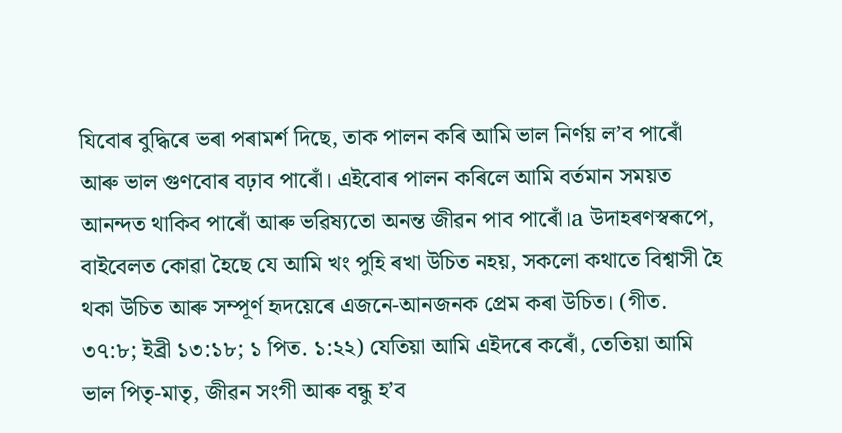যিবোৰ বুদ্ধিৰে ভৰা পৰামৰ্শ দিছে, তাক পালন কৰি আমি ভাল নিৰ্ণয় লʼব পাৰোঁ আৰু ভাল গুণবোৰ বঢ়াব পাৰোঁ। এইবোৰ পালন কৰিলে আমি বৰ্তমান সময়ত আনন্দত থাকিব পাৰোঁ আৰু ভৱিষ্যতো অনন্ত জীৱন পাব পাৰোঁ।a উদাহৰণস্বৰূপে, বাইবেলত কোৱা হৈছে যে আমি খং পুহি ৰখা উচিত নহয়, সকলো কথাতে বিশ্বাসী হৈ থকা উচিত আৰু সম্পূৰ্ণ হৃদয়েৰে এজনে-আনজনক প্ৰেম কৰা উচিত। (গীত. ৩৭:৮; ইব্ৰী ১৩:১৮; ১ পিত. ১:২২) যেতিয়া আমি এইদৰে কৰোঁ, তেতিয়া আমি ভাল পিতৃ-মাতৃ, জীৱন সংগী আৰু বন্ধু হʼব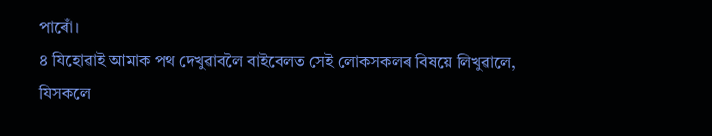পাৰোঁ।
৪ যিহোৱাই আমাক পথ দেখুৱাবলৈ বাইবেলত সেই লোকসকলৰ বিষয়ে লিখুৱালে, যিসকলে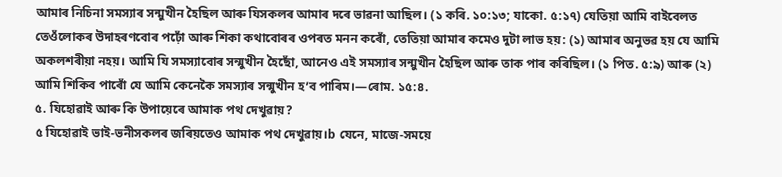আমাৰ নিচিনা সমস্যাৰ সন্মুখীন হৈছিল আৰু যিসকলৰ আমাৰ দৰে ভাৱনা আছিল। (১ কৰি. ১০:১৩; যাকো. ৫:১৭) যেতিয়া আমি বাইবেলত তেওঁলোকৰ উদাহৰণবোৰ পঢ়োঁ আৰু শিকা কথাবোৰৰ ওপৰত মনন কৰোঁ, তেতিয়া আমাৰ কমেও দুটা লাভ হয়: (১) আমাৰ অনুভৱ হয় যে আমি অকলশৰীয়া নহয়। আমি যি সমস্যাবোৰ সন্মুখীন হৈছোঁ, আনেও এই সমস্যাৰ সন্মুখীন হৈছিল আৰু তাক পাৰ কৰিছিল। (১ পিত. ৫:৯) আৰু (২) আমি শিকিব পাৰোঁ যে আমি কেনেকৈ সমস্যাৰ সন্মুখীন হʼব পাৰিম।—ৰোম. ১৫:৪.
৫. যিহোৱাই আৰু কি উপায়েৰে আমাক পথ দেখুৱায়?
৫ যিহোৱাই ভাই-ভনীসকলৰ জৰিয়তেও আমাক পথ দেখুৱায়।b যেনে, মাজে-সময়ে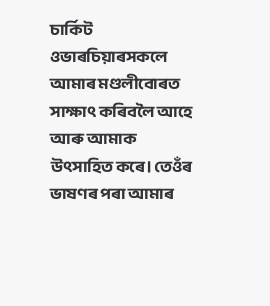চাৰ্কিট ওভাৰচিয়াৰসকলে আমাৰ মণ্ডলীবোৰত সাক্ষাৎ কৰিবলৈ আহে আৰু আমাক উৎসাহিত কৰে। তেওঁৰ ভাষণৰ পৰা আমাৰ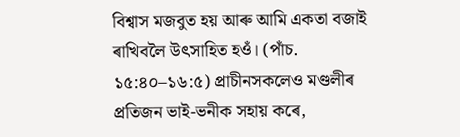বিশ্বাস মজবুত হয় আৰু আমি একতা বজাই ৰাখিবলৈ উৎসাহিত হওঁ। (পাঁচ. ১৫:৪০–১৬:৫) প্ৰাচীনসকলেও মণ্ডলীৰ প্ৰতিজন ভাই-ভনীক সহায় কৰে,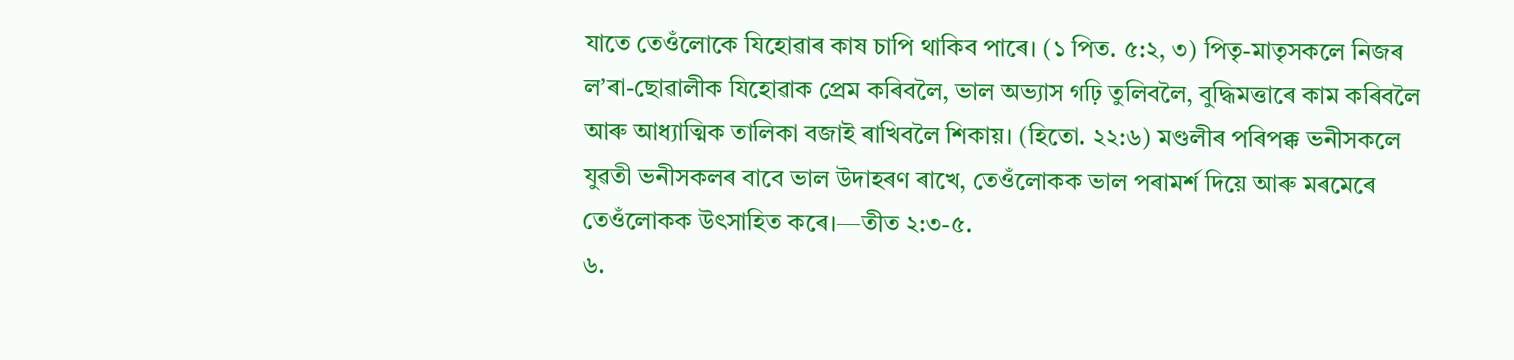যাতে তেওঁলোকে যিহোৱাৰ কাষ চাপি থাকিব পাৰে। (১ পিত. ৫:২, ৩) পিতৃ-মাতৃসকলে নিজৰ লʼৰা-ছোৱালীক যিহোৱাক প্ৰেম কৰিবলৈ, ভাল অভ্যাস গঢ়ি তুলিবলৈ, বুদ্ধিমত্তাৰে কাম কৰিবলৈ আৰু আধ্যাত্মিক তালিকা বজাই ৰাখিবলৈ শিকায়। (হিতো. ২২:৬) মণ্ডলীৰ পৰিপক্ক ভনীসকলে যুৱতী ভনীসকলৰ বাবে ভাল উদাহৰণ ৰাখে, তেওঁলোকক ভাল পৰামৰ্শ দিয়ে আৰু মৰমেৰে তেওঁলোকক উৎসাহিত কৰে।—তীত ২:৩-৫.
৬.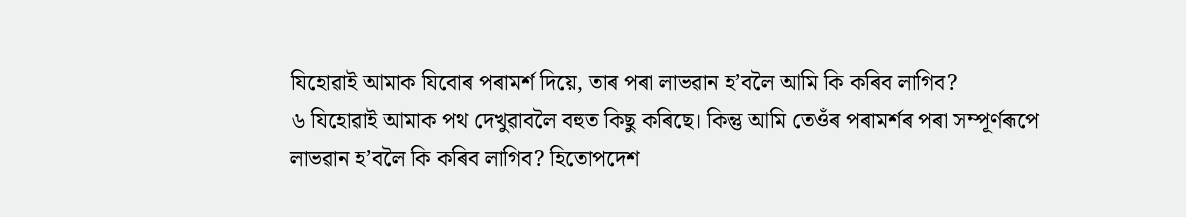যিহোৱাই আমাক যিবোৰ পৰামৰ্শ দিয়ে, তাৰ পৰা লাভৱান হʼবলৈ আমি কি কৰিব লাগিব?
৬ যিহোৱাই আমাক পথ দেখুৱাবলৈ বহুত কিছু কৰিছে। কিন্তু আমি তেওঁৰ পৰামৰ্শৰ পৰা সম্পূৰ্ণৰূপে লাভৱান হʼবলৈ কি কৰিব লাগিব? হিতোপদেশ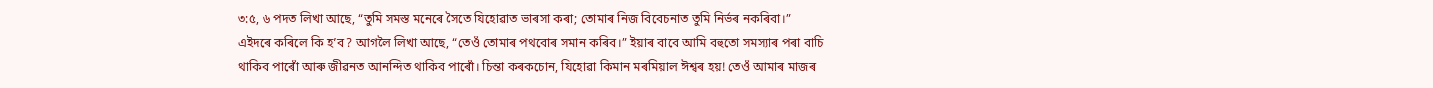৩:৫, ৬ পদত লিখা আছে, “তুমি সমস্ত মনেৰে সৈতে যিহোৱাত ভাৰসা কৰা; তোমাৰ নিজ বিবেচনাত তুমি নিৰ্ভৰ নকৰিবা।” এইদৰে কৰিলে কি হʼব? আগলৈ লিখা আছে, “তেওঁ তোমাৰ পথবোৰ সমান কৰিব।” ইয়াৰ বাবে আমি বহুতো সমস্যাৰ পৰা বাচি থাকিব পাৰোঁ আৰু জীৱনত আনন্দিত থাকিব পাৰোঁ। চিন্তা কৰকচোন, যিহোৱা কিমান মৰমিয়াল ঈশ্বৰ হয়! তেওঁ আমাৰ মাজৰ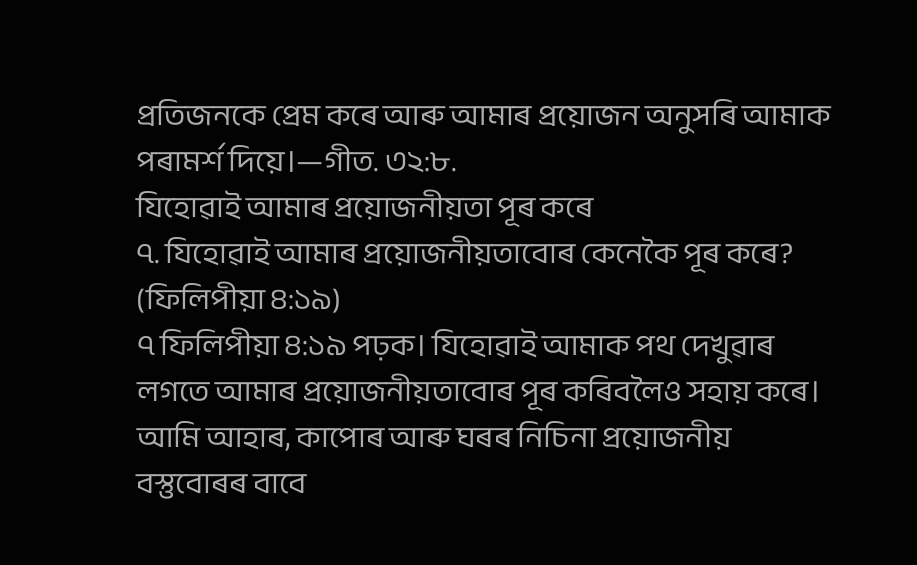প্ৰতিজনকে প্ৰেম কৰে আৰু আমাৰ প্ৰয়োজন অনুসৰি আমাক পৰামৰ্শ দিয়ে।—গীত. ৩২:৮.
যিহোৱাই আমাৰ প্ৰয়োজনীয়তা পূৰ কৰে
৭. যিহোৱাই আমাৰ প্ৰয়োজনীয়তাবোৰ কেনেকৈ পূৰ কৰে? (ফিলিপীয়া ৪:১৯)
৭ ফিলিপীয়া ৪:১৯ পঢ়ক। যিহোৱাই আমাক পথ দেখুৱাৰ লগতে আমাৰ প্ৰয়োজনীয়তাবোৰ পূৰ কৰিবলৈও সহায় কৰে। আমি আহাৰ, কাপোৰ আৰু ঘৰৰ নিচিনা প্ৰয়োজনীয় বস্তুবোৰৰ বাবে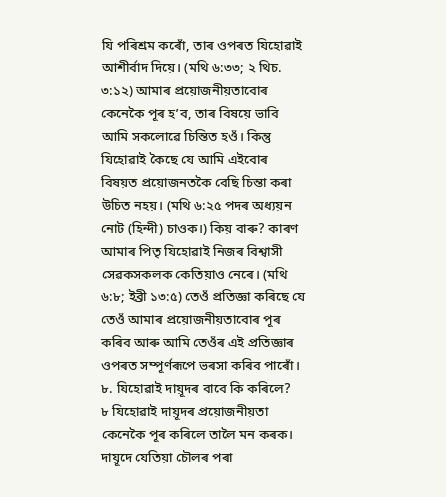যি পৰিশ্ৰম কৰোঁ, তাৰ ওপৰত যিহোৱাই আশীৰ্বাদ দিয়ে। (মথি ৬:৩৩; ২ থিচ. ৩:১২) আমাৰ প্ৰয়োজনীয়তাবোৰ কেনেকৈ পূৰ হʼব, তাৰ বিষয়ে ভাবি আমি সকলোৱে চিন্তিত হওঁ। কিন্তু যিহোৱাই কৈছে যে আমি এইবোৰ বিষয়ত প্ৰয়োজনতকৈ বেছি চিন্তা কৰা উচিত নহয়। (মথি ৬:২৫ পদৰ অধ্যয়ন নোট (হিন্দী) চাওক।) কিয় বাৰু? কাৰণ আমাৰ পিতৃ যিহোৱাই নিজৰ বিশ্বাসী সেৱকসকলক কেতিয়াও নেৰে। (মথি ৬:৮; ইব্ৰী ১৩:৫) তেওঁ প্ৰতিজ্ঞা কৰিছে যে তেওঁ আমাৰ প্ৰয়োজনীয়তাবোৰ পূৰ কৰিব আৰু আমি তেওঁৰ এই প্ৰতিজ্ঞাৰ ওপৰত সম্পূৰ্ণৰূপে ভৰসা কৰিব পাৰোঁ।
৮. যিহোৱাই দায়ূদৰ বাবে কি কৰিলে?
৮ যিহোৱাই দায়ূদৰ প্ৰয়োজনীয়তা কেনেকৈ পূৰ কৰিলে তালৈ মন কৰক। দায়ূদে যেতিয়া চৌলৰ পৰা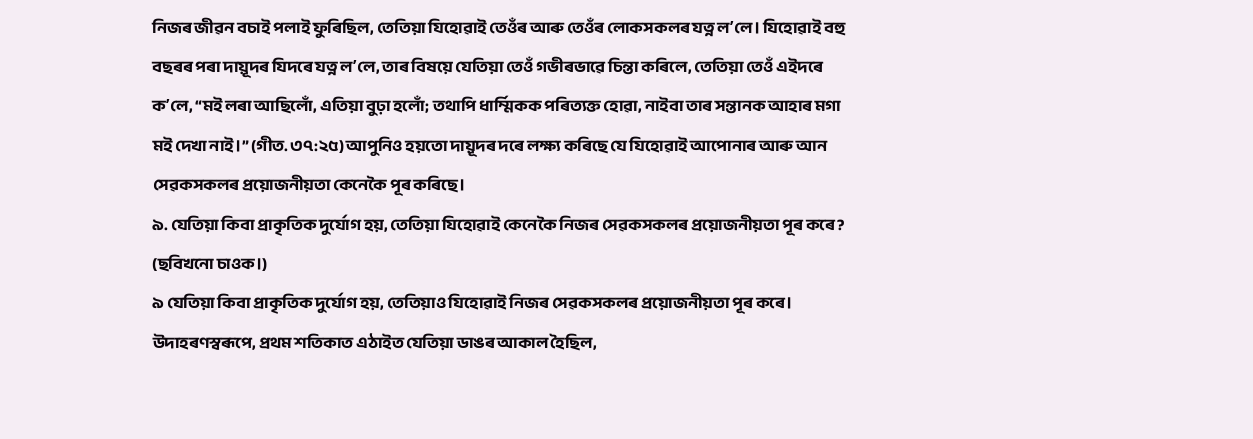নিজৰ জীৱন বচাই পলাই ফুৰিছিল, তেতিয়া যিহোৱাই তেওঁৰ আৰু তেওঁৰ লোকসকলৰ যত্ন লʼলে। যিহোৱাই বহু বছৰৰ পৰা দায়ূদৰ যিদৰে যত্ন লʼলে, তাৰ বিষয়ে যেতিয়া তেওঁ গভীৰভাৱে চিন্তা কৰিলে, তেতিয়া তেওঁ এইদৰে কʼলে, “মই লৰা আছিলোঁ, এতিয়া বুঢ়া হলোঁ; তথাপি ধাৰ্ম্মিকক পৰিত্যক্ত হোৱা, নাইবা তাৰ সন্তানক আহাৰ মগা মই দেখা নাই।” (গীত. ৩৭:২৫) আপুনিও হয়তো দায়ূদৰ দৰে লক্ষ্য কৰিছে যে যিহোৱাই আপোনাৰ আৰু আন সেৱকসকলৰ প্ৰয়োজনীয়তা কেনেকৈ পূৰ কৰিছে।
৯. যেতিয়া কিবা প্ৰাকৃতিক দুৰ্যোগ হয়, তেতিয়া যিহোৱাই কেনেকৈ নিজৰ সেৱকসকলৰ প্ৰয়োজনীয়তা পূৰ কৰে? (ছবিখনো চাওক।)
৯ যেতিয়া কিবা প্ৰাকৃতিক দুৰ্যোগ হয়, তেতিয়াও যিহোৱাই নিজৰ সেৱকসকলৰ প্ৰয়োজনীয়তা পূৰ কৰে। উদাহৰণস্বৰূপে, প্ৰথম শতিকাত এঠাইত যেতিয়া ডাঙৰ আকাল হৈছিল,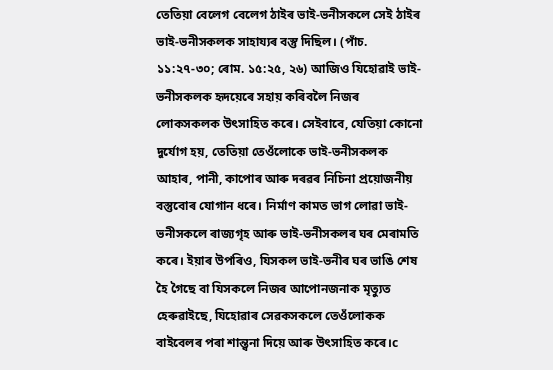তেতিয়া বেলেগ বেলেগ ঠাইৰ ভাই-ভনীসকলে সেই ঠাইৰ ভাই-ভনীসকলক সাহায্যৰ বস্তু দিছিল। (পাঁচ. ১১:২৭-৩০; ৰোম. ১৫:২৫, ২৬) আজিও যিহোৱাই ভাই-ভনীসকলক হৃদয়েৰে সহায় কৰিবলৈ নিজৰ লোকসকলক উৎসাহিত কৰে। সেইবাবে, যেতিয়া কোনো দুৰ্যোগ হয়, তেতিয়া তেওঁলোকে ভাই-ভনীসকলক আহাৰ, পানী, কাপোৰ আৰু দৰৱৰ নিচিনা প্ৰয়োজনীয় বস্তুবোৰ যোগান ধৰে। নিৰ্মাণ কামত ভাগ লোৱা ভাই-ভনীসকলে ৰাজ্যগৃহ আৰু ভাই-ভনীসকলৰ ঘৰ মেৰামতি কৰে। ইয়াৰ উপৰিও, যিসকল ভাই-ভনীৰ ঘৰ ভাঙি শেষ হৈ গৈছে বা যিসকলে নিজৰ আপোনজনাক মৃত্যুত হেৰুৱাইছে, যিহোৱাৰ সেৱকসকলে তেওঁলোকক বাইবেলৰ পৰা শান্ত্বনা দিয়ে আৰু উৎসাহিত কৰে।c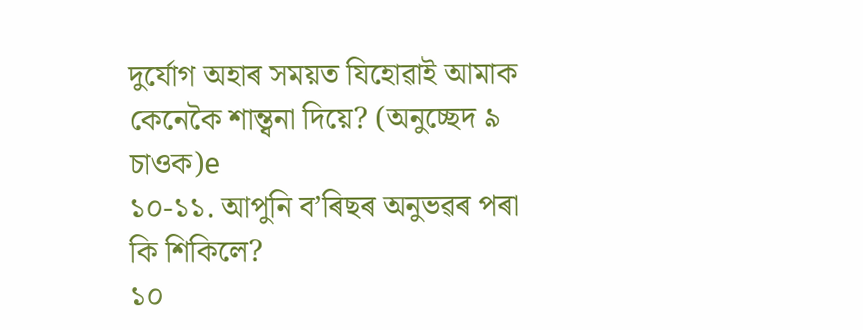দুৰ্যোগ অহাৰ সময়ত যিহোৱাই আমাক কেনেকৈ শান্ত্বনা দিয়ে? (অনুচ্ছেদ ৯ চাওক)e
১০-১১. আপুনি বʼৰিছৰ অনুভৱৰ পৰা কি শিকিলে?
১০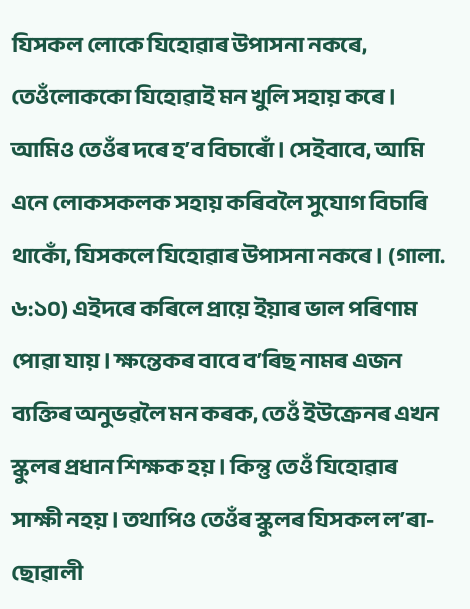যিসকল লোকে যিহোৱাৰ উপাসনা নকৰে, তেওঁলোককো যিহোৱাই মন খুলি সহায় কৰে। আমিও তেওঁৰ দৰে হʼব বিচাৰোঁ। সেইবাবে, আমি এনে লোকসকলক সহায় কৰিবলৈ সুযোগ বিচাৰি থাকোঁ, যিসকলে যিহোৱাৰ উপাসনা নকৰে। (গালা. ৬:১০) এইদৰে কৰিলে প্ৰায়ে ইয়াৰ ভাল পৰিণাম পোৱা যায়। ক্ষন্তেকৰ বাবে বʼৰিছ নামৰ এজন ব্যক্তিৰ অনুভৱলৈ মন কৰক, তেওঁ ইউক্ৰেনৰ এখন স্কুলৰ প্ৰধান শিক্ষক হয়। কিন্তু তেওঁ যিহোৱাৰ সাক্ষী নহয়। তথাপিও তেওঁৰ স্কুলৰ যিসকল লʼৰা-ছোৱালী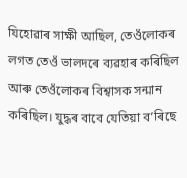যিহোৱাৰ সাক্ষী আছিল, তেওঁলোকৰ লগত তেওঁ ভালদৰে ব্যৱহাৰ কৰিছিল আৰু তেওঁলোকৰ বিশ্বাসক সন্মান কৰিছিল। যুদ্ধৰ বাবে যেতিয়া বʼৰিছে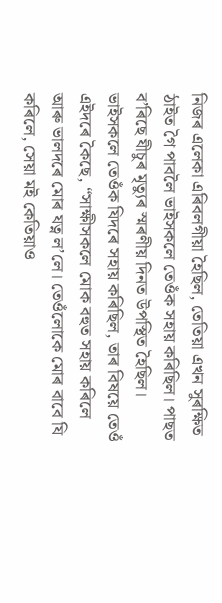নিজৰ এলেকা এৰিবলগীয়া হৈছিল, তেতিয়া এখন সুৰক্ষিত ঠাইত গৈ পাবলৈ ভাইসকলে তেওঁক সহায় কৰিছিল। পাছত বʼৰিছে যীচুৰ মৃত্যুৰ স্মৰণীয় দিনত উপস্থিত হৈছিল। ভাইসকলে তেওঁক যিদৰে সহায় কৰিছিল, তাৰ বিষয়ে তেওঁ এইদৰে কৈছে, “সাক্ষীসকলে মোক বহুত সহায় কৰিলে আৰু ভালদৰে মোৰ যত্ন লʼলে। তেওঁলোকে মোৰ বাবে যি কৰিলে, সেয়া মই কেতিয়াও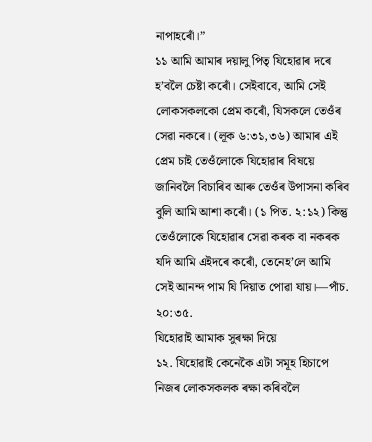নাপাহৰোঁ।”
১১ আমি আমাৰ দয়ালু পিতৃ যিহোৱাৰ দৰে হʼবলৈ চেষ্টা কৰোঁ। সেইবাবে, আমি সেই লোকসকলকো প্ৰেম কৰোঁ, যিসকলে তেওঁৰ সেৱা নকৰে। (লূক ৬:৩১,৩৬) আমাৰ এই প্ৰেম চাই তেওঁলোকে যিহোৱাৰ বিষয়ে জানিবলৈ বিচাৰিব আৰু তেওঁৰ উপাসনা কৰিব বুলি আমি আশা কৰোঁ। (১ পিত. ২:১২) কিন্তু তেওঁলোকে যিহোৱাৰ সেৱা কৰক বা নকৰক যদি আমি এইদৰে কৰোঁ, তেনেহʼলে আমি সেই আনন্দ পাম যি দিয়াত পোৱা যায়।—পাঁচ. ২০:৩৫.
যিহোৱাই আমাক সুৰক্ষা দিয়ে
১২. যিহোৱাই কেনেকৈ এটা সমূহ হিচাপে নিজৰ লোকসকলক ৰক্ষা কৰিবলৈ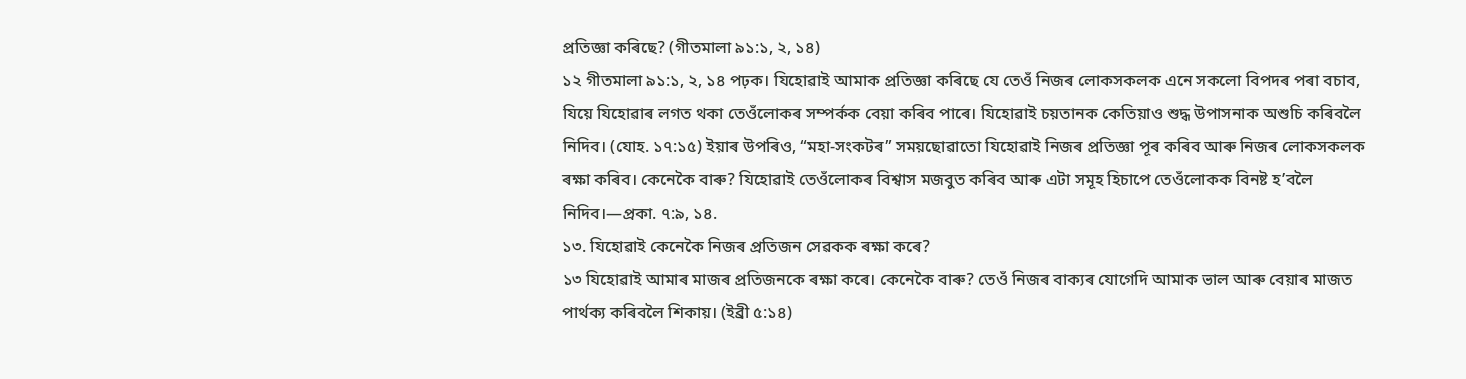প্ৰতিজ্ঞা কৰিছে? (গীতমালা ৯১:১, ২, ১৪)
১২ গীতমালা ৯১:১, ২, ১৪ পঢ়ক। যিহোৱাই আমাক প্ৰতিজ্ঞা কৰিছে যে তেওঁ নিজৰ লোকসকলক এনে সকলো বিপদৰ পৰা বচাব, যিয়ে যিহোৱাৰ লগত থকা তেওঁলোকৰ সম্পৰ্কক বেয়া কৰিব পাৰে। যিহোৱাই চয়তানক কেতিয়াও শুদ্ধ উপাসনাক অশুচি কৰিবলৈ নিদিব। (যোহ. ১৭:১৫) ইয়াৰ উপৰিও, “মহা-সংকটৰ” সময়ছোৱাতো যিহোৱাই নিজৰ প্ৰতিজ্ঞা পূৰ কৰিব আৰু নিজৰ লোকসকলক ৰক্ষা কৰিব। কেনেকৈ বাৰু? যিহোৱাই তেওঁলোকৰ বিশ্বাস মজবুত কৰিব আৰু এটা সমূহ হিচাপে তেওঁলোকক বিনষ্ট হʼবলৈ নিদিব।—প্ৰকা. ৭:৯, ১৪.
১৩. যিহোৱাই কেনেকৈ নিজৰ প্ৰতিজন সেৱকক ৰক্ষা কৰে?
১৩ যিহোৱাই আমাৰ মাজৰ প্ৰতিজনকে ৰক্ষা কৰে। কেনেকৈ বাৰু? তেওঁ নিজৰ বাক্যৰ যোগেদি আমাক ভাল আৰু বেয়াৰ মাজত পাৰ্থক্য কৰিবলৈ শিকায়। (ইব্ৰী ৫:১৪)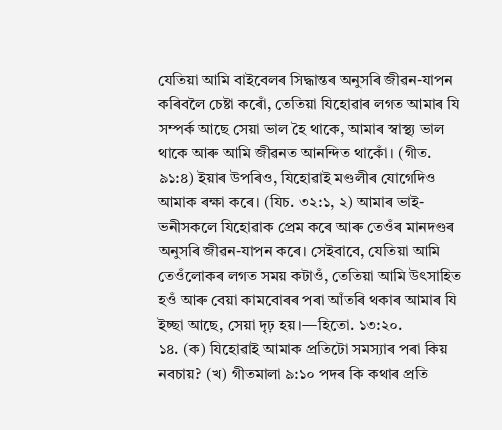যেতিয়া আমি বাইবেলৰ সিদ্ধান্তৰ অনুসৰি জীৱন-যাপন কৰিবলৈ চেষ্টা কৰোঁ, তেতিয়া যিহোৱাৰ লগত আমাৰ যি সম্পৰ্ক আছে সেয়া ভাল হৈ থাকে, আমাৰ স্বাস্থ্য ভাল থাকে আৰু আমি জীৱনত আনন্দিত থাকোঁ। (গীত. ৯১:৪) ইয়াৰ উপৰিও, যিহোৱাই মণ্ডলীৰ যোগেদিও আমাক ৰক্ষা কৰে। (যিচ. ৩২:১, ২) আমাৰ ভাই-ভনীসকলে যিহোৱাক প্ৰেম কৰে আৰু তেওঁৰ মানদণ্ডৰ অনুসৰি জীৱন-যাপন কৰে। সেইবাবে, যেতিয়া আমি তেওঁলোকৰ লগত সময় কটাওঁ, তেতিয়া আমি উৎসাহিত হওঁ আৰু বেয়া কামবোৰৰ পৰা আঁতৰি থকাৰ আমাৰ যি ইচ্ছা আছে, সেয়া দৃঢ় হয়।—হিতো. ১৩:২০.
১৪. (ক) যিহোৱাই আমাক প্ৰতিটো সমস্যাৰ পৰা কিয় নবচায়? (খ) গীতমালা ৯:১০ পদৰ কি কথাৰ প্ৰতি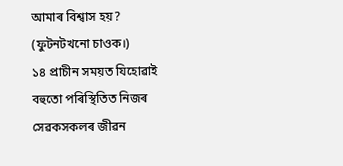আমাৰ বিশ্বাস হয়? (ফুটনটখনো চাওক।)
১৪ প্ৰাচীন সময়ত যিহোৱাই বহুতো পৰিস্থিতিত নিজৰ সেৱকসকলৰ জীৱন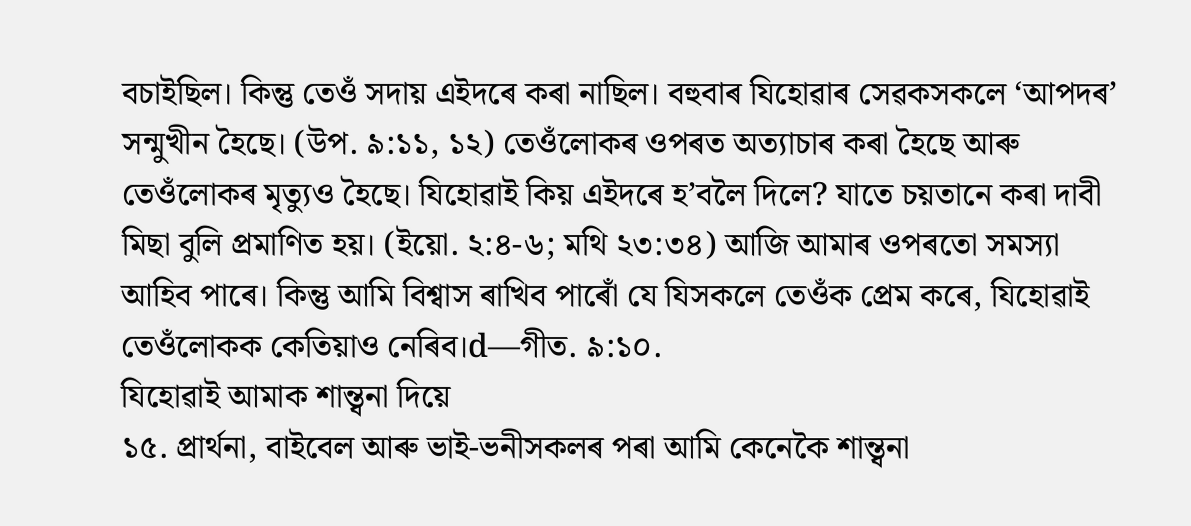বচাইছিল। কিন্তু তেওঁ সদায় এইদৰে কৰা নাছিল। বহুবাৰ যিহোৱাৰ সেৱকসকলে ‘আপদৰ’ সন্মুখীন হৈছে। (উপ. ৯:১১, ১২) তেওঁলোকৰ ওপৰত অত্যাচাৰ কৰা হৈছে আৰু তেওঁলোকৰ মৃত্যুও হৈছে। যিহোৱাই কিয় এইদৰে হʼবলৈ দিলে? যাতে চয়তানে কৰা দাবী মিছা বুলি প্ৰমাণিত হয়। (ইয়ো. ২:৪-৬; মথি ২৩:৩৪) আজি আমাৰ ওপৰতো সমস্যা আহিব পাৰে। কিন্তু আমি বিশ্বাস ৰাখিব পাৰোঁ যে যিসকলে তেওঁক প্ৰেম কৰে, যিহোৱাই তেওঁলোকক কেতিয়াও নেৰিব।d—গীত. ৯:১০.
যিহোৱাই আমাক শান্ত্বনা দিয়ে
১৫. প্ৰাৰ্থনা, বাইবেল আৰু ভাই-ভনীসকলৰ পৰা আমি কেনেকৈ শান্ত্বনা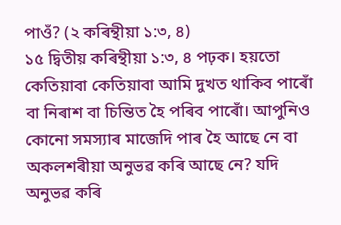পাওঁ? (২ কৰিন্থীয়া ১:৩, ৪)
১৫ দ্বিতীয় কৰিন্থীয়া ১:৩, ৪ পঢ়ক। হয়তো কেতিয়াবা কেতিয়াবা আমি দুখত থাকিব পাৰোঁ বা নিৰাশ বা চিন্তিত হৈ পৰিব পাৰোঁ। আপুনিও কোনো সমস্যাৰ মাজেদি পাৰ হৈ আছে নে বা অকলশৰীয়া অনুভৱ কৰি আছে নে? যদি অনুভৱ কৰি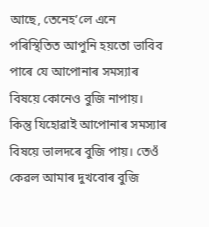আছে, তেনেহʼলে এনে পৰিস্থিতিত আপুনি হয়তো ভাবিব পাৰে যে আপোনাৰ সমস্যাৰ বিষয়ে কোনেও বুজি নাপায়। কিন্তু যিহোৱাই আপোনাৰ সমস্যাৰ বিষয়ে ভালদৰে বুজি পায়। তেওঁ কেৱল আমাৰ দুখবোৰ বুজি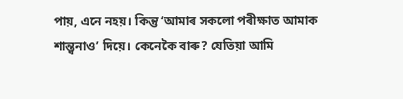পায়, এনে নহয়। কিন্তু ‘আমাৰ সকলো পৰীক্ষাত আমাক শান্ত্বনাও’ দিয়ে। কেনেকৈ বাৰু? যেতিয়া আমি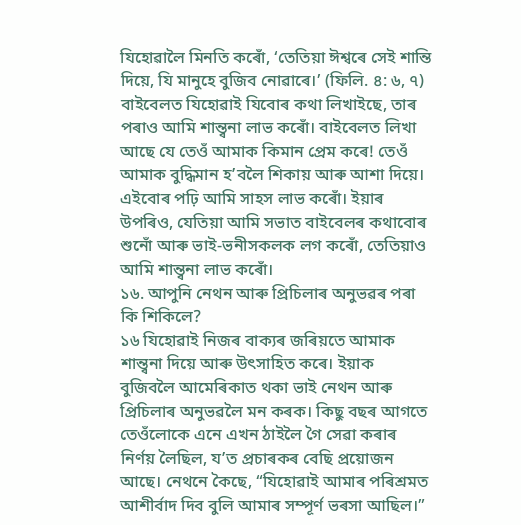যিহোৱালৈ মিনতি কৰোঁ, ‘তেতিয়া ঈশ্বৰে সেই শান্তি দিয়ে, যি মানুহে বুজিব নোৱাৰে।’ (ফিলি. ৪: ৬, ৭) বাইবেলত যিহোৱাই যিবোৰ কথা লিখাইছে, তাৰ পৰাও আমি শান্ত্বনা লাভ কৰোঁ। বাইবেলত লিখা আছে যে তেওঁ আমাক কিমান প্ৰেম কৰে! তেওঁ আমাক বুদ্ধিমান হʼবলৈ শিকায় আৰু আশা দিয়ে। এইবোৰ পঢ়ি আমি সাহস লাভ কৰোঁ। ইয়াৰ উপৰিও, যেতিয়া আমি সভাত বাইবেলৰ কথাবোৰ শুনোঁ আৰু ভাই-ভনীসকলক লগ কৰোঁ, তেতিয়াও আমি শান্ত্বনা লাভ কৰোঁ।
১৬. আপুনি নেথন আৰু প্ৰিচিলাৰ অনুভৱৰ পৰা কি শিকিলে?
১৬ যিহোৱাই নিজৰ বাক্যৰ জৰিয়তে আমাক শান্ত্বনা দিয়ে আৰু উৎসাহিত কৰে। ইয়াক বুজিবলৈ আমেৰিকাত থকা ভাই নেথন আৰু প্ৰিচিলাৰ অনুভৱলৈ মন কৰক। কিছু বছৰ আগতে তেওঁলোকে এনে এখন ঠাইলৈ গৈ সেৱা কৰাৰ নিৰ্ণয় লৈছিল, যʼত প্ৰচাৰকৰ বেছি প্ৰয়োজন আছে। নেথনে কৈছে, “যিহোৱাই আমাৰ পৰিশ্ৰমত আশীৰ্বাদ দিব বুলি আমাৰ সম্পূৰ্ণ ভৰসা আছিল।”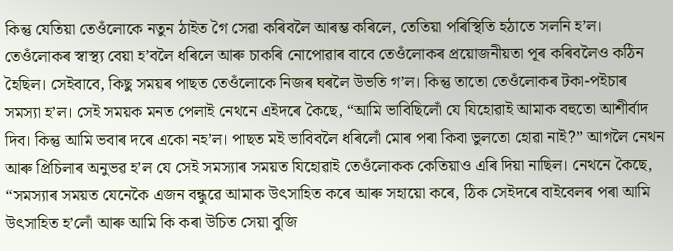কিন্তু যেতিয়া তেওঁলোকে নতুন ঠাইত গৈ সেৱা কৰিবলৈ আৰম্ভ কৰিলে, তেতিয়া পৰিস্থিতি হঠাতে সলনি হʼল। তেওঁলোকৰ স্বাস্থ্য বেয়া হʼবলৈ ধৰিলে আৰু চাকৰি নোপোৱাৰ বাবে তেওঁলোকৰ প্ৰয়োজনীয়তা পূৰ কৰিবলৈও কঠিন হৈছিল। সেইবাবে, কিছু সময়ৰ পাছত তেওঁলোকে নিজৰ ঘৰলৈ উভতি গʼল। কিন্তু তাতো তেওঁলোকৰ টকা-পইচাৰ সমস্যা হʼল। সেই সময়ক মনত পেলাই নেথনে এইদৰে কৈছে, “আমি ভাবিছিলোঁ যে যিহোৱাই আমাক বহুতো আশীৰ্বাদ দিব। কিন্তু আমি ভবাৰ দৰে একো নহʼল। পাছত মই ভাবিবলৈ ধৰিলোঁ মোৰ পৰা কিবা ভুলতো হোৱা নাই?” আগলৈ নেথন আৰু প্ৰিচিলাৰ অনুভৱ হʼল যে সেই সমস্যাৰ সময়ত যিহোৱাই তেওঁলোকক কেতিয়াও এৰি দিয়া নাছিল। নেথনে কৈছে, “সমস্যাৰ সময়ত যেনেকৈ এজন বন্ধুৱে আমাক উৎসাহিত কৰে আৰু সহায়ো কৰে, ঠিক সেইদৰে বাইবেলৰ পৰা আমি উৎসাহিত হʼলোঁ আৰু আমি কি কৰা উচিত সেয়া বুজি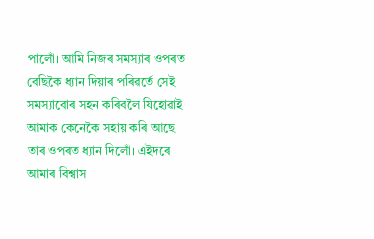পালোঁ। আমি নিজৰ সমস্যাৰ ওপৰত বেছিকৈ ধ্যান দিয়াৰ পৰিৱৰ্তে সেই সমস্যাবোৰ সহন কৰিবলৈ যিহোৱাই আমাক কেনেকৈ সহায় কৰি আছে তাৰ ওপৰত ধ্যান দিলোঁ। এইদৰে আমাৰ বিশ্বাস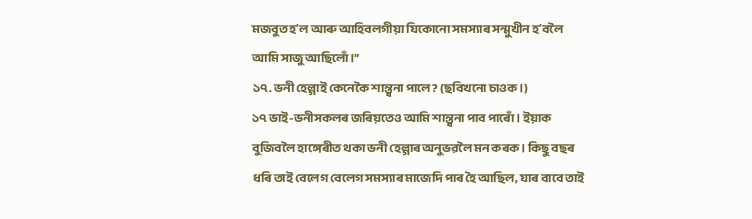মজবুত হʼল আৰু আহিবলগীয়া যিকোনো সমস্যাৰ সন্মুখীন হʼবলৈ আমি সাজু আছিলোঁ।”
১৭. ভনী হেল্গাই কেনেকৈ শান্ত্বনা পালে? (ছবিখনো চাওক।)
১৭ ভাই-ভনীসকলৰ জৰিয়তেও আমি শান্ত্বনা পাব পাৰোঁ। ইয়াক বুজিবলৈ হাঙ্গেৰীত থকা ভনী হেল্গাৰ অনুভৱলৈ মন কৰক। কিছু বছৰ ধৰি তাই বেলেগ বেলেগ সমস্যাৰ মাজেদি পাৰ হৈ আছিল, যাৰ বাবে তাই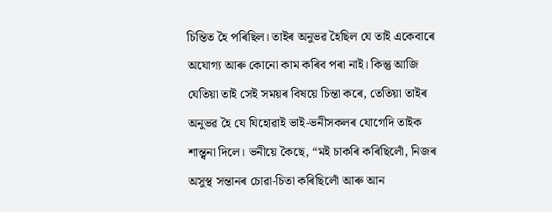চিন্তিত হৈ পৰিছিল। তাইৰ অনুভৱ হৈছিল যে তাই একেবাৰে অযোগ্য আৰু কোনো কাম কৰিব পৰা নাই। কিন্তু আজি যেতিয়া তাই সেই সময়ৰ বিষয়ে চিন্তা কৰে, তেতিয়া তাইৰ অনুভৱ হৈ যে যিহোৱাই ভাই-ভনীসকলৰ যোগেদি তাইক শান্ত্বনা দিলে। ভনীয়ে কৈছে, “মই চাকৰি কৰিছিলোঁ, নিজৰ অসুস্থ সন্তানৰ চোৱা-চিতা কৰিছিলোঁ আৰু আন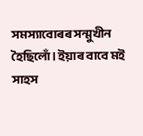সমস্যাবোৰৰ সন্মুখীন হৈছিলোঁ। ইয়াৰ বাবে মই সাহস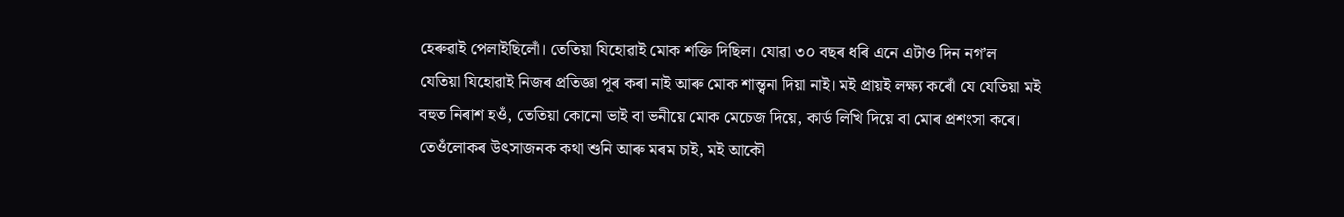হেৰুৱাই পেলাইছিলোঁ। তেতিয়া যিহোৱাই মোক শক্তি দিছিল। যোৱা ৩০ বছৰ ধৰি এনে এটাও দিন নগʼল যেতিয়া যিহোৱাই নিজৰ প্ৰতিজ্ঞা পূৰ কৰা নাই আৰু মোক শান্ত্বনা দিয়া নাই। মই প্ৰায়ই লক্ষ্য কৰোঁ যে যেতিয়া মই বহুত নিৰাশ হওঁ, তেতিয়া কোনো ভাই বা ভনীয়ে মোক মেচেজ দিয়ে, কাৰ্ড লিখি দিয়ে বা মোৰ প্ৰশংসা কৰে। তেওঁলোকৰ উৎসাজনক কথা শুনি আৰু মৰম চাই, মই আকৌ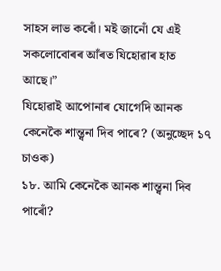সাহস লাভ কৰোঁ। মই জানোঁ যে এই সকলোবোৰৰ আঁৰত যিহোৱাৰ হাত আছে।”
যিহোৱাই আপোনাৰ যোগেদি আনক কেনেকৈ শান্ত্বনা দিব পাৰে? (অনুচ্ছেদ ১৭ চাওক)
১৮. আমি কেনেকৈ আনক শান্ত্বনা দিব পাৰোঁ?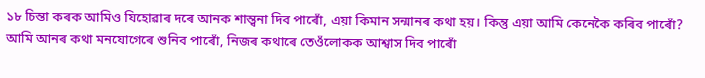১৮ চিন্তা কৰক আমিও যিহোৱাৰ দৰে আনক শান্ত্বনা দিব পাৰোঁ, এয়া কিমান সন্মানৰ কথা হয়। কিন্তু এয়া আমি কেনেকৈ কৰিব পাৰোঁ? আমি আনৰ কথা মনযোগেৰে শুনিব পাৰোঁ, নিজৰ কথাৰে তেওঁলোকক আশ্বাস দিব পাৰোঁ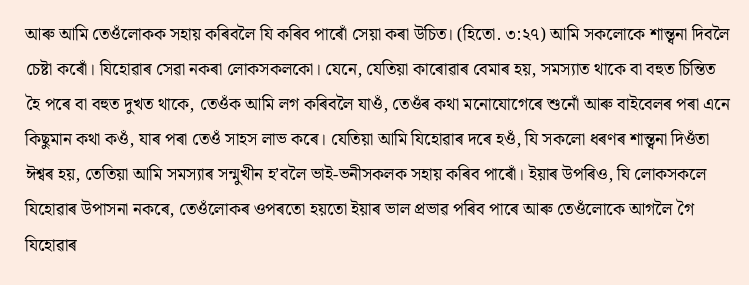আৰু আমি তেওঁলোকক সহায় কৰিবলৈ যি কৰিব পাৰোঁ সেয়া কৰা উচিত। (হিতো. ৩:২৭) আমি সকলোকে শান্ত্বনা দিবলৈ চেষ্টা কৰোঁ। যিহোৱাৰ সেৱা নকৰা লোকসকলকো। যেনে, যেতিয়া কাৰোৱাৰ বেমাৰ হয়, সমস্যাত থাকে বা বহুত চিন্তিত হৈ পৰে বা বহুত দুখত থাকে, তেওঁক আমি লগ কৰিবলৈ যাওঁ, তেওঁৰ কথা মনোযোগেৰে শুনোঁ আৰু বাইবেলৰ পৰা এনে কিছুমান কথা কওঁ, যাৰ পৰা তেওঁ সাহস লাভ কৰে। যেতিয়া আমি যিহোৱাৰ দৰে হওঁ, যি সকলো ধৰণৰ শান্ত্বনা দিওঁতা ঈশ্বৰ হয়, তেতিয়া আমি সমস্যাৰ সন্মুখীন হʼবলৈ ভাই-ভনীসকলক সহায় কৰিব পাৰোঁ। ইয়াৰ উপৰিও, যি লোকসকলে যিহোৱাৰ উপাসনা নকৰে, তেওঁলোকৰ ওপৰতো হয়তো ইয়াৰ ভাল প্ৰভাৱ পৰিব পাৰে আৰু তেওঁলোকে আগলৈ গৈ যিহোৱাৰ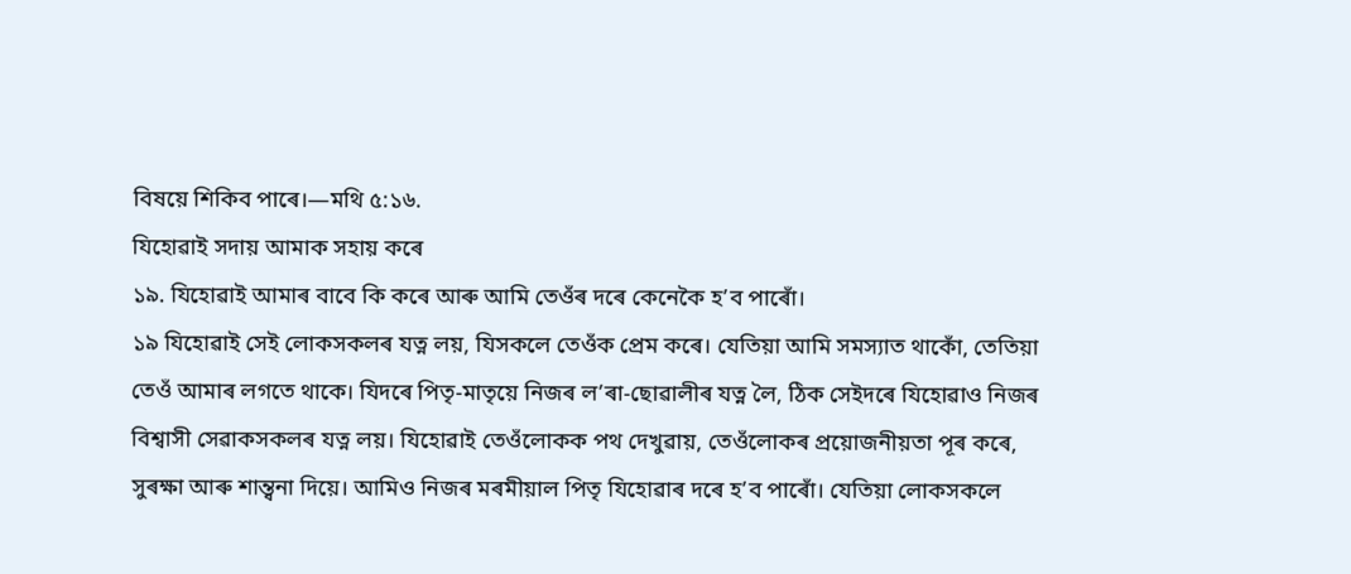বিষয়ে শিকিব পাৰে।—মথি ৫:১৬.
যিহোৱাই সদায় আমাক সহায় কৰে
১৯. যিহোৱাই আমাৰ বাবে কি কৰে আৰু আমি তেওঁৰ দৰে কেনেকৈ হʼব পাৰোঁ।
১৯ যিহোৱাই সেই লোকসকলৰ যত্ন লয়, যিসকলে তেওঁক প্ৰেম কৰে। যেতিয়া আমি সমস্যাত থাকোঁ, তেতিয়া তেওঁ আমাৰ লগতে থাকে। যিদৰে পিতৃ-মাতৃয়ে নিজৰ লʼৰা-ছোৱালীৰ যত্ন লৈ, ঠিক সেইদৰে যিহোৱাও নিজৰ বিশ্বাসী সেৱাকসকলৰ যত্ন লয়। যিহোৱাই তেওঁলোকক পথ দেখুৱায়, তেওঁলোকৰ প্ৰয়োজনীয়তা পূৰ কৰে, সুৰক্ষা আৰু শান্ত্বনা দিয়ে। আমিও নিজৰ মৰমীয়াল পিতৃ যিহোৱাৰ দৰে হʼব পাৰোঁ। যেতিয়া লোকসকলে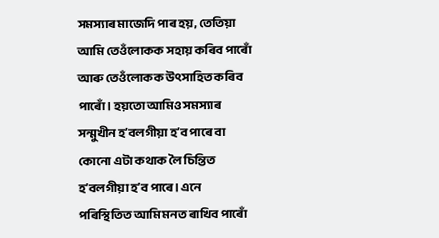সমস্যাৰ মাজেদি পাৰ হয়, তেতিয়া আমি তেওঁলোকক সহায় কৰিব পাৰোঁ আৰু তেওঁলোকক উৎসাহিত কৰিব পাৰোঁ। হয়তো আমিও সমস্যাৰ সন্মুখীন হʼবলগীয়া হʼব পাৰে বা কোনো এটা কথাক লৈ চিন্তিত হʼবলগীয়া হʼব পাৰে। এনে পৰিস্থিতিত আমি মনত ৰাখিব পাৰোঁ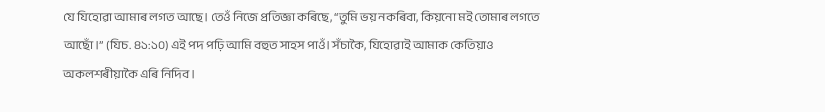যে যিহোৱা আমাৰ লগত আছে। তেওঁ নিজে প্ৰতিজ্ঞা কৰিছে, “তুমি ভয় নকৰিবা, কিয়নো মই তোমাৰ লগতে আছোঁ।” (যিচ. ৪১:১০) এই পদ পঢ়ি আমি বহুত সাহস পাওঁ। সঁচাকৈ, যিহোৱাই আমাক কেতিয়াও অকলশৰীয়াকৈ এৰি নিদিব।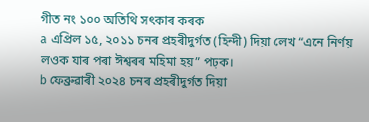গীত নং ১০০ অতিথি সৎকাৰ কৰক
a এপ্ৰিল ১৫, ২০১১ চনৰ প্ৰহৰীদুৰ্গত (হিন্দী) দিয়া লেখ “এনে নিৰ্ণয় লওক যাৰ পৰা ঈশ্বৰৰ মহিমা হয়” পঢ়ক।
b ফেব্ৰুৱাৰী ২০২৪ চনৰ প্ৰহৰীদুৰ্গত দিয়া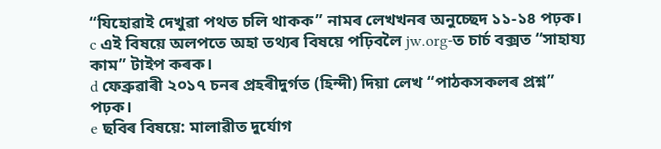“যিহোৱাই দেখুৱা পথত চলি থাকক” নামৰ লেখখনৰ অনুচ্ছেদ ১১-১৪ পঢ়ক।
c এই বিষয়ে অলপতে অহা তথ্যৰ বিষয়ে পঢ়িবলৈ jw.org-ত চাৰ্চ বক্সত “সাহায্য কাম” টাইপ কৰক।
d ফেব্ৰুৱাৰী ২০১৭ চনৰ প্ৰহৰীদুৰ্গত (হিন্দী) দিয়া লেখ “পাঠকসকলৰ প্ৰশ্ন” পঢ়ক।
e ছবিৰ বিষয়ে: মালাৱীত দুৰ্যোগ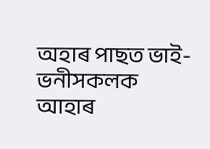অহাৰ পাছত ভাই-ভনীসকলক আহাৰ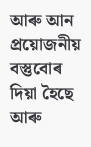আৰু আন প্ৰয়োজনীয় বস্তুবোৰ দিয়া হৈছে আৰু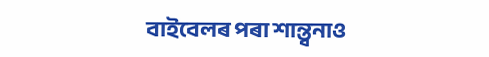বাইবেলৰ পৰা শান্ত্বনাও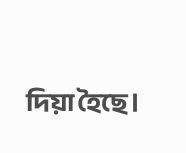দিয়া হৈছে।